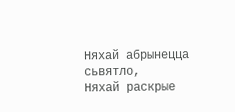Няхай абрынецца сьвятло,
Няхай раскрые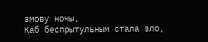змову ночы,
Каб беспрытульным стала зло,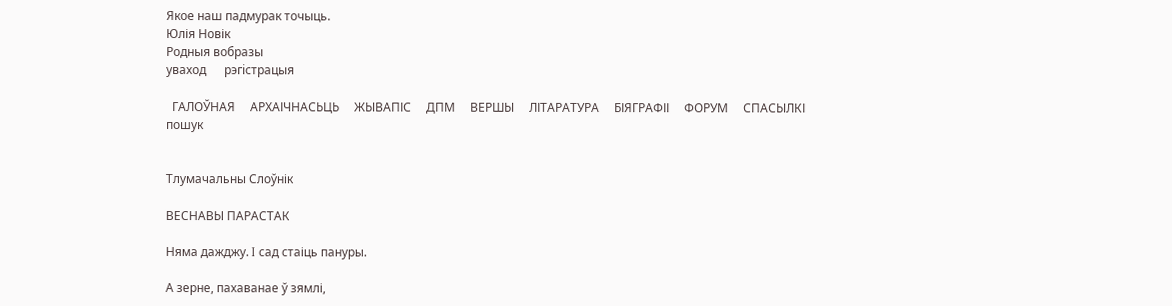Якое наш падмурак точыць.
Юлія Новік
Родныя вобразы
уваход      рэгiстрацыя

  ГАЛОЎНАЯ     АРХАІЧНАСЬЦЬ     ЖЫВАПІС     ДПМ     ВЕРШЫ     ЛІТАРАТУРА     БІЯГРАФІІ     ФОРУМ     СПАСЫЛКІ
пошук


Тлумачальны Слоўнік

ВЕСНАВЫ ПАРАСТАК

Няма дажджу. I сад стаіць пануры.

А зерне, пахаванае ў зямлі,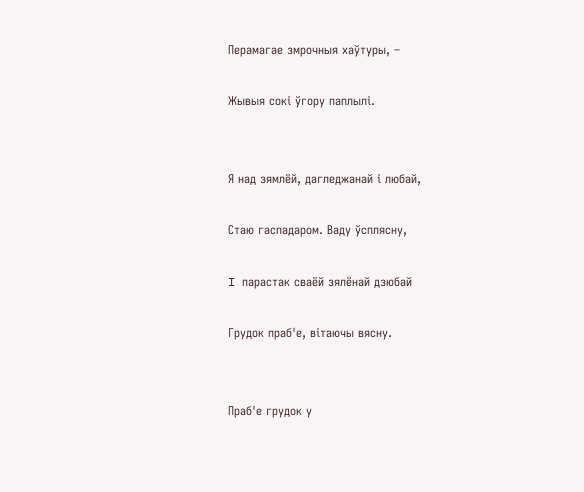Перамагае змрочныя хаўтуры, –

Жывыя сокі ўгору паплылі.


Я над зямлёй, дагледжанай і любай,

Стаю гаспадаром. Ваду ўсплясну,

I парастак сваёй зялёнай дзюбай

Грудок праб'е, вітаючы вясну.


Праб'е грудок у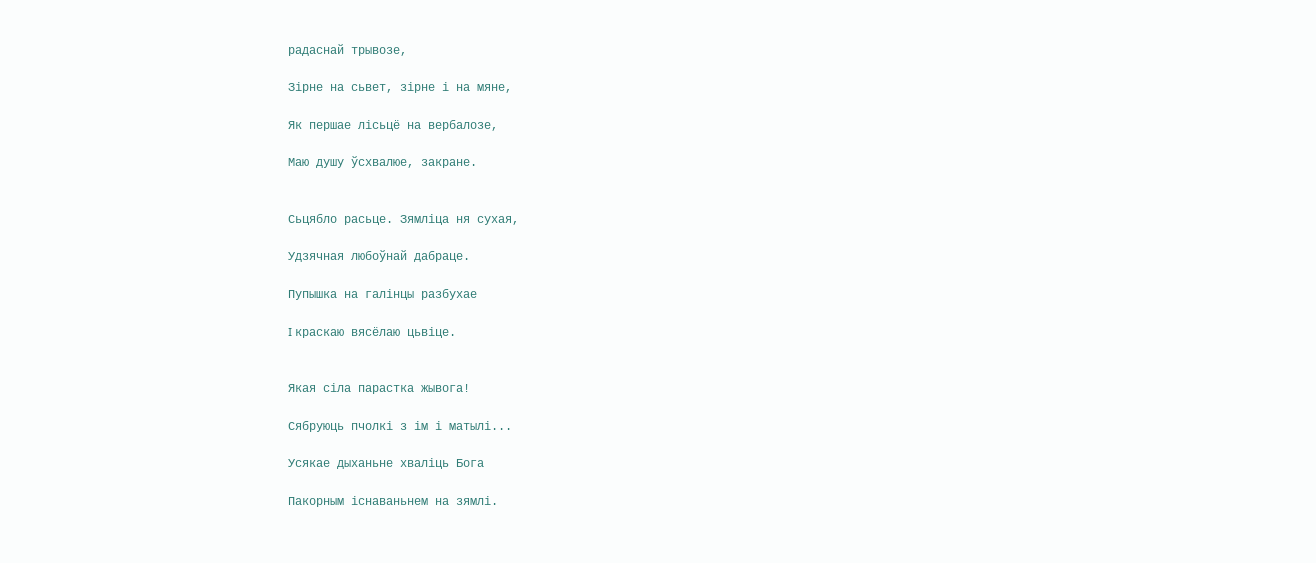радаснай трывозе,

Зірне на сьвет, зірне і на мяне,

Як першае лісьцё на вербалозе,

Маю душу ўсхвалюе, закране.


Сьцябло расьце. Зямліца ня сухая,

Удзячная любоўнай дабраце.

Пупышка на галінцы разбухае

I краскаю вясёлаю цьвіце.


Якая сіла парастка жывога!

Сябруюць пчолкі з ім і матылі...

Усякае дыханьне хваліць Бога

Пакорным існаваньнем на зямлі.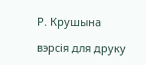Р. Крушына

вэрсія для друку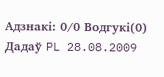Адзнакi: 0/0 Водгукі(0)
Дадаў PL 28.08.2009